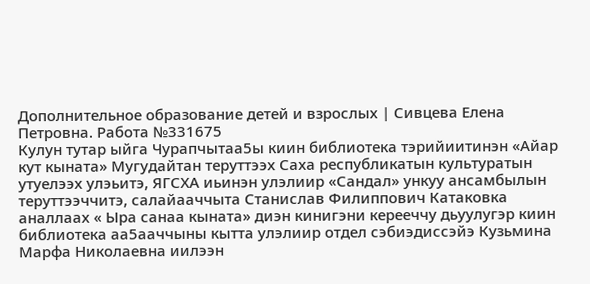Дополнительное образование детей и взрослых | Сивцева Елена Петровна. Работа №331675
Кулун тутар ыйга Чурапчытаа5ы киин библиотека тэрийиитинэн «Айар кут кыната» Мугудайтан теруттээх Саха республикатын культуратын утуелээх улэьитэ, ЯГСХА иьинэн улэлиир «Сандал» ункуу ансамбылын теруттээччитэ, салайааччыта Станислав Филиппович Катаковка аналлаах « Ыра санаа кыната» диэн кинигэни керееччу дьуулугэр киин библиотека аа5ааччыны кытта улэлиир отдел сэбиэдиссэйэ Кузьмина Марфа Николаевна иилээн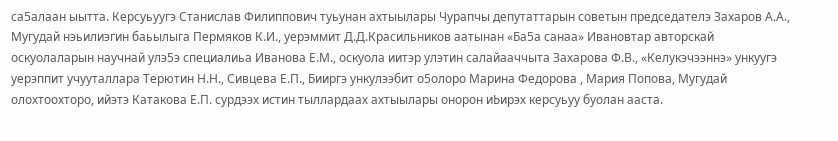са5алаан ыытта. Керсуьуугэ Станислав Филиппович туьунан ахтыылары Чурапчы депутаттарын советын председателэ Захаров А.А., Мугудай нэьилиэгин баьылыга Пермяков К.И., уерэммит Д.Д.Красильников аатынан «Ба5а санаа» Ивановтар авторскай оскуолаларын научнай улэ5э специалиьа Иванова Е.М., оскуола иитэр улэтин салайааччыта Захарова Ф.В., «Келукэчээннэ» ункуугэ уерэппит учууталлара Терютин Н.Н., Сивцева Е.П., Бииргэ ункулээбит о5олоро Марина Федорова , Мария Попова, Мугудай олохтоохторо, ийэтэ Катакова Е.П. сурдээх истин тыллардаах ахтыылары онорон иЬирэх керсуьуу буолан ааста.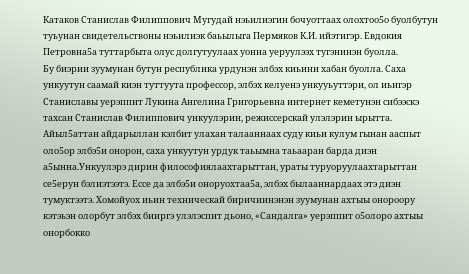Катаков Станислав Филиппович Мугудай нэьилиэгин бочуоттаах олохтоо5о буолбутун туьунан свидетельствоны нэьилиэк баьылыга Пермяков К.И. ийэтигэр. Евдокия Петровна5а туттарбыта олус долгутуулаах уонна уеруулээх тугэнинэн буолла.
Бу биэрии зуумунан бутун республика урдунэн элбэх киьини хабан буолла. Саха ункуутун саамай киэн туттуута профессор, элбэх келуенэ ункууьуттэри, ол иьигэр Станиславы уерэппит Лукина Ангелина Григорьевна интернет кеметунэн сибээскэ тахсан Станислав Филиппович ункуулэрин, режиссерскай улэлэрин ырытта. Айыл5аттан айдарыллан кэлбит улахан талааннаах суду киьи кулум гынан ааспыт оло5ор элбэ5и онорон, саха ункуутун урдук таьымна таьааран барда диэн а5ынна.Ункуулэрэ дирин философиялаахтарыттан, ураты туруоруулаахтарыттан се5ерун бэлиэтээтэ. Ессе да элбэ5и оноруохтаа5а, элбэх былааннардаах этэ диэн тумуктээтэ. Хомойуох иьин техническай биричиинэнэн зуумунан ахтыы онороору кэтэьэн олорбут элбэх бииргэ улэлэспит дьоно, «Сандалга» уерэппит о5олоро ахтыы онорбокко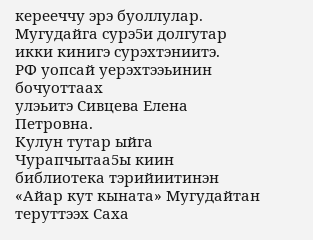керееччу эрэ буоллулар.
Мугудайга сурэ5и долгутар икки кинигэ сурэхтэниитэ.
РФ уопсай уерэхтээьинин бочуоттаах
улэьитэ Сивцева Елена Петровна.
Кулун тутар ыйга Чурапчытаа5ы киин библиотека тэрийиитинэн «Айар кут кыната» Мугудайтан теруттээх Саха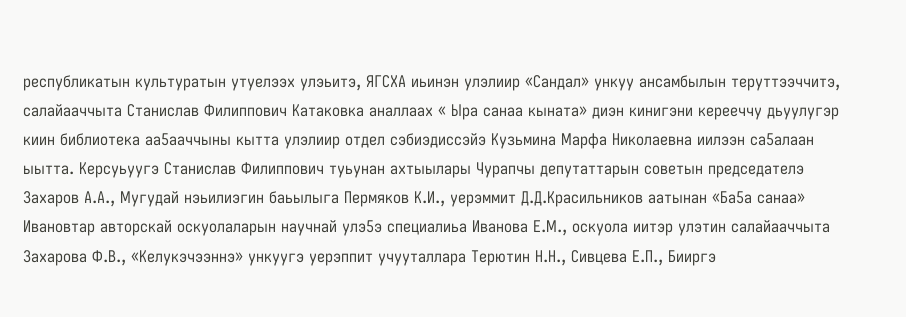республикатын культуратын утуелээх улэьитэ, ЯГСХА иьинэн улэлиир «Сандал» ункуу ансамбылын теруттээччитэ, салайааччыта Станислав Филиппович Катаковка аналлаах « Ыра санаа кыната» диэн кинигэни керееччу дьуулугэр киин библиотека аа5ааччыны кытта улэлиир отдел сэбиэдиссэйэ Кузьмина Марфа Николаевна иилээн са5алаан ыытта. Керсуьуугэ Станислав Филиппович туьунан ахтыылары Чурапчы депутаттарын советын председателэ Захаров А.А., Мугудай нэьилиэгин баьылыга Пермяков К.И., уерэммит Д.Д.Красильников аатынан «Ба5а санаа» Ивановтар авторскай оскуолаларын научнай улэ5э специалиьа Иванова Е.М., оскуола иитэр улэтин салайааччыта Захарова Ф.В., «Келукэчээннэ» ункуугэ уерэппит учууталлара Терютин Н.Н., Сивцева Е.П., Бииргэ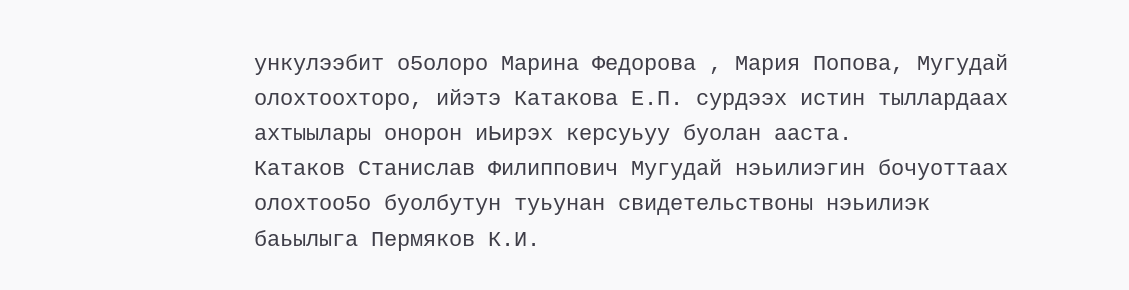ункулээбит о5олоро Марина Федорова , Мария Попова, Мугудай олохтоохторо, ийэтэ Катакова Е.П. сурдээх истин тыллардаах ахтыылары онорон иЬирэх керсуьуу буолан ааста.
Катаков Станислав Филиппович Мугудай нэьилиэгин бочуоттаах олохтоо5о буолбутун туьунан свидетельствоны нэьилиэк баьылыга Пермяков К.И.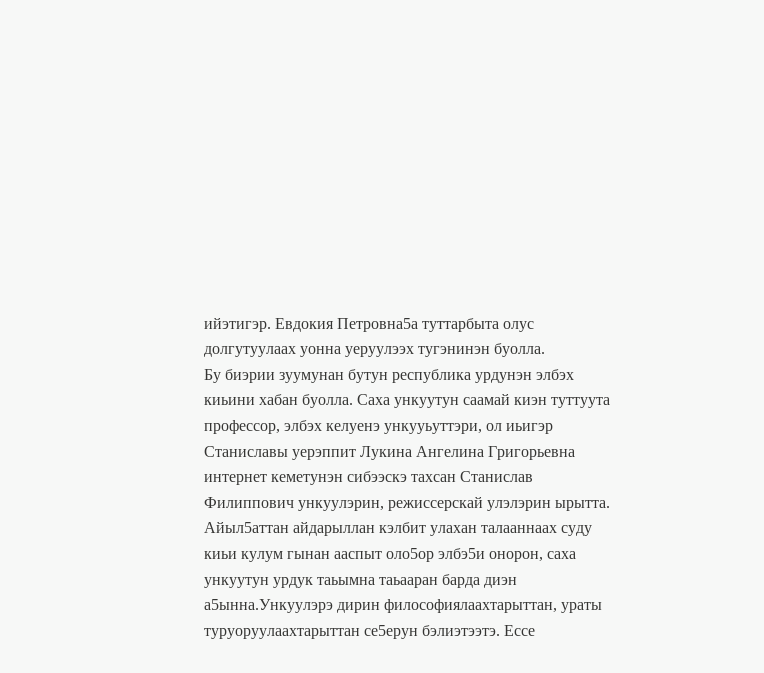ийэтигэр. Евдокия Петровна5а туттарбыта олус долгутуулаах уонна уеруулээх тугэнинэн буолла.
Бу биэрии зуумунан бутун республика урдунэн элбэх киьини хабан буолла. Саха ункуутун саамай киэн туттуута профессор, элбэх келуенэ ункууьуттэри, ол иьигэр Станиславы уерэппит Лукина Ангелина Григорьевна интернет кеметунэн сибээскэ тахсан Станислав Филиппович ункуулэрин, режиссерскай улэлэрин ырытта. Айыл5аттан айдарыллан кэлбит улахан талааннаах суду киьи кулум гынан ааспыт оло5ор элбэ5и онорон, саха ункуутун урдук таьымна таьааран барда диэн а5ынна.Ункуулэрэ дирин философиялаахтарыттан, ураты туруоруулаахтарыттан се5ерун бэлиэтээтэ. Ессе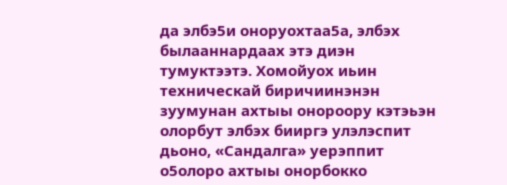да элбэ5и оноруохтаа5а, элбэх былааннардаах этэ диэн тумуктээтэ. Хомойуох иьин техническай биричиинэнэн зуумунан ахтыы онороору кэтэьэн олорбут элбэх бииргэ улэлэспит дьоно, «Сандалга» уерэппит о5олоро ахтыы онорбокко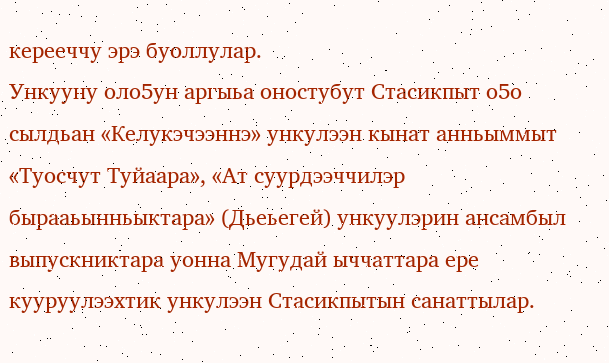керееччу эрэ буоллулар.
Ункууну оло5ун аргыьа оностубут Стасикпыт о5о сылдьан «Келукэчээннэ» ункулээн кынат анньыммыт
«Туосчут Туйаара», «Ат суурдээччилэр бырааьынньыктара» (Дьеьегей) ункуулэрин ансамбыл выпускниктара уонна Мугудай ыччаттара ере кууруулээхтик ункулээн Стасикпытын санаттылар.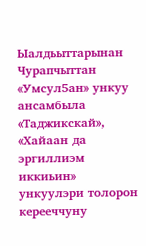Ыалдьыттарынан Чурапчыттан «Умсул5ан» ункуу ансамбыла «Таджикскай», «Хайаан да эргиллиэм иккиьин» ункуулэри толорон керееччуну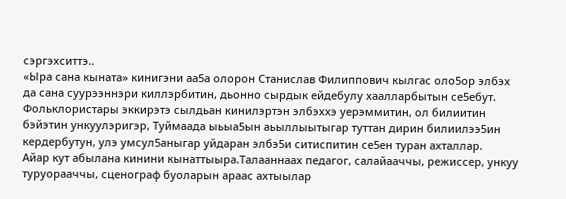сэргэхситтэ..
«Ыра сана кыната» кинигэни аа5а олорон Станислав Филиппович кылгас оло5ор элбэх да сана суурээннэри киллэрбитин, дьонно сырдык ейдебулу хаалларбытын се5ебут. Фольклористары эккирэтэ сылдьан кинилэртэн элбэххэ уерэммитин, ол билиитин бэйэтин ункуулэригэр, Туймаада ыьыа5ын аьыллыытыгар туттан дирин билиилээ5ин кердербутун, улэ умсул5аныгар уйдаран элбэ5и ситиспитин се5ен туран ахталлар.
Айар кут абылана кинини кынаттыыра.Талааннаах педагог, салайааччы, режиссер, ункуу туруорааччы, сценограф буоларын араас ахтыылар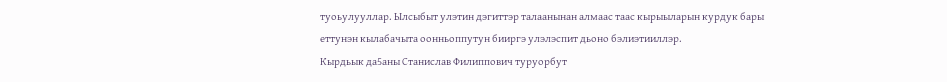туоьулууллар. Ылсыбыт улэтин дэгиттэр талаанынан алмаас таас кырыыларын курдук бары еттунэн кылабачыта оонньоппутун бииргэ улэлэспит дьоно бэлиэтииллэр.
Кырдьык да5аны Станислав Филиппович туруорбут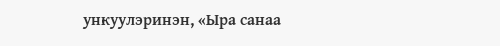ункуулэринэн, «Ыра санаа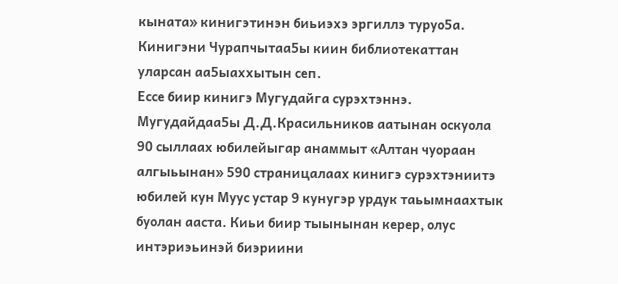кыната» кинигэтинэн биьиэхэ эргиллэ туруо5а. Кинигэни Чурапчытаа5ы киин библиотекаттан уларсан аа5ыаххытын сеп.
Ессе биир кинигэ Мугудайга сурэхтэннэ. Мугудайдаа5ы Д.Д.Красильников аатынан оскуола 90 сыллаах юбилейыгар анаммыт «Алтан чуораан алгыьынан» 590 страницалаах кинигэ сурэхтэниитэ юбилей кун Муус устар 9 кунугэр урдук таьымнаахтык буолан ааста. Киьи биир тыынынан керер, олус интэриэьинэй биэриини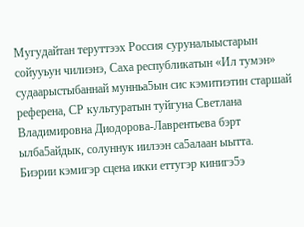Мугудайтан теруттээх Россия суруналыыстарын сойууьун чилиэнэ, Саха республикатын «Ил тумэн» судаарыстыбаннай мунньа5ын сис кэмитиэтин старшай референа, СР культуратын туйгуна Светлана Владимировна Диодорова-Лаврентьева бэрт ылба5айдык, солуннук иилээн са5алаан ыытта.
Биэрии кэмигэр сцена икки еттугэр кинигэ5э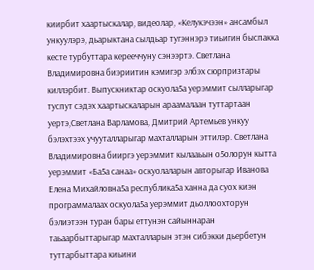киирбит хаартыскалар, видеолар, «Келукэчээн» ансамбыл ункуулэрэ, дьарыктана сылдьар тугэннэрэ тиьигин быспакка кесте турбуттара керееччуну сэнээртэ. Светлана Владимировна биэриитин кэмигэр элбэх сюрпризтары киллэрбит. Выпускниктар оскуола5а уерэммит сылларыгар туспут сэдэх хаартыскаларын араамалаан туттартаан уертэ,Светлана Варламова, Дмитрий Артемьев ункуу бэлэхтээх учууталларыгар махталларын эттилэр. Светлана Владимировна бииргэ уерэммит кылааьын о5олорун кытта уерэммит «Ба5а санаа» оскуолаларын авторыгар Иванова Елена Михайловна5а республика5а ханна да суох киэн программалаах оскуола5а уерэммит дьоллоохторун бэлиэтээн туран бары еттунэн сайыннаран таьаарбыттарыгар махталларын этэн сибэкки дьербетун туттарбыттара киьини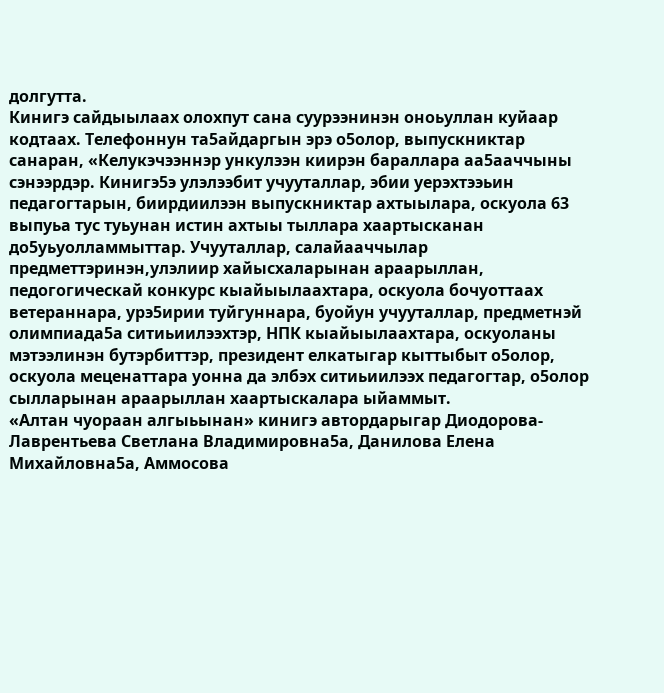долгутта.
Кинигэ сайдыылаах олохпут сана суурээнинэн оноьуллан куйаар кодтаах. Телефоннун та5айдаргын эрэ о5олор, выпускниктар санаран, «Келукэчээннэр ункулээн киирэн бараллара аа5ааччыны сэнээрдэр. Кинигэ5э улэлээбит учууталлар, эбии уерэхтээьин педагогтарын, биирдиилээн выпускниктар ахтыылара, оскуола 63 выпуьа тус туьунан истин ахтыы тыллара хаартысканан до5уьуолламмыттар. Учууталлар, салайааччылар предметтэринэн,улэлиир хайысхаларынан араарыллан, педогогическай конкурс кыайыылаахтара, оскуола бочуоттаах ветераннара, урэ5ирии туйгуннара, буойун учууталлар, предметнэй олимпиада5а ситиьиилээхтэр, НПК кыайыылаахтара, оскуоланы мэтээлинэн бутэрбиттэр, президент елкатыгар кыттыбыт о5олор, оскуола меценаттара уонна да элбэх ситиьиилээх педагогтар, о5олор сылларынан араарыллан хаартыскалара ыйаммыт.
«Алтан чуораан алгыьынан» кинигэ автордарыгар Диодорова-Лаврентьева Светлана Владимировна5а, Данилова Елена Михайловна5а, Аммосова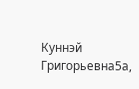Куннэй Григорьевна5а,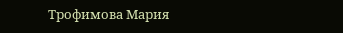Трофимова Мария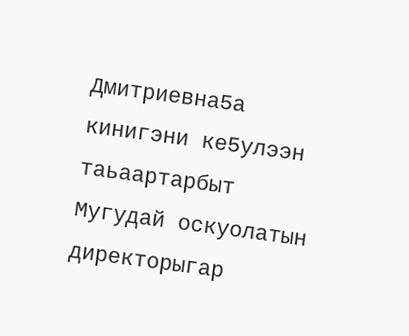Дмитриевна5а кинигэни ке5улээн таьаартарбыт Мугудай оскуолатын директорыгар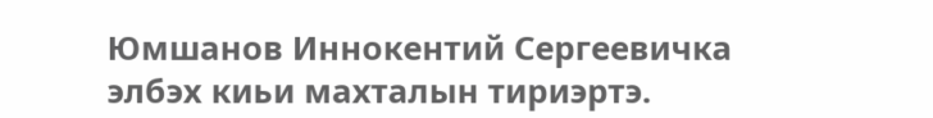Юмшанов Иннокентий Сергеевичка элбэх киьи махталын тириэртэ.